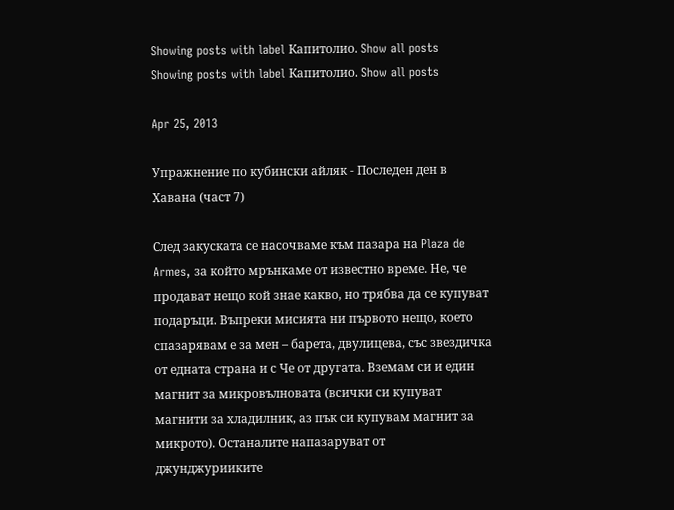Showing posts with label Капитолио. Show all posts
Showing posts with label Капитолио. Show all posts

Apr 25, 2013

Упражнение по кубински айляк - Последен ден в Хавана (част 7)

След закуската се насочваме към пазара на Plaza de Armes, за който мрънкаме от известно време. Не, че продават нещо кой знае какво, но трябва да се купуват подаръци. Въпреки мисията ни първото нещо, което спазарявам е за мен – барета, двулицева, със звездичка от едната страна и с Че от другата. Вземам си и един магнит за микровълновата (всички си купуват магнити за хладилник, аз пък си купувам магнит за микрото). Останалите напазаруват от джунджурииките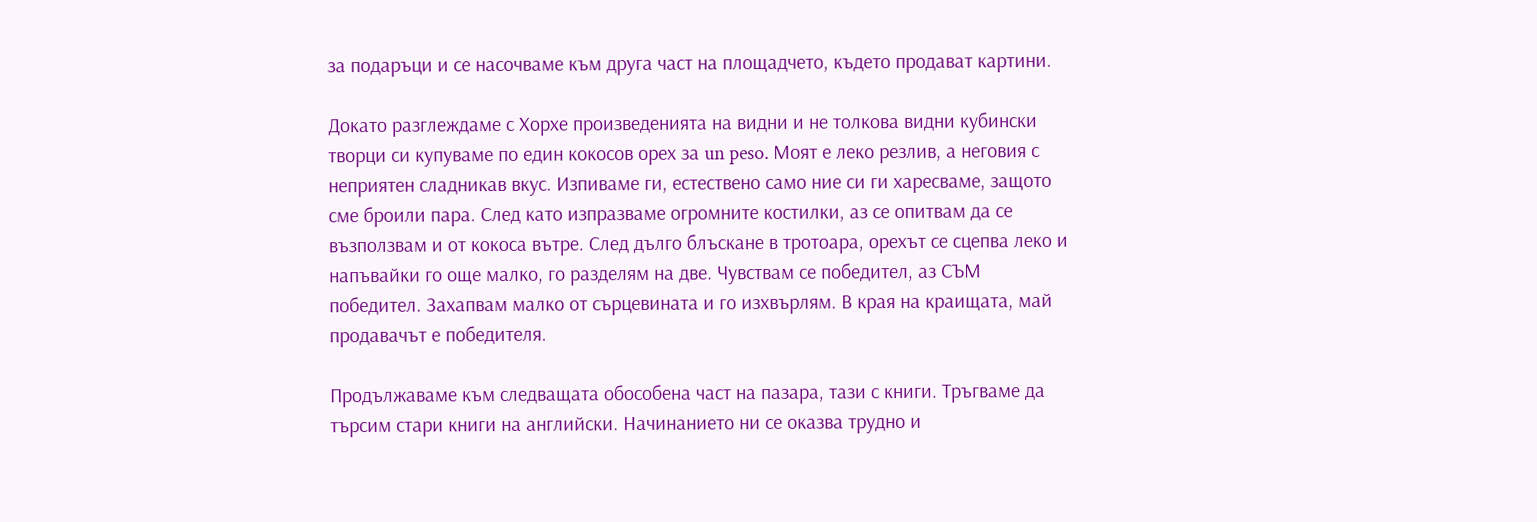за подаръци и се насочваме към друга част на площадчето, където продават картини.

Докато разглеждаме с Хорхе произведенията на видни и не толкова видни кубински творци си купуваме по един кокосов орех за un peso. Моят е леко резлив, а неговия с неприятен сладникав вкус. Изпиваме ги, естествено само ние си ги харесваме, защото сме броили пара. След като изпразваме огромните костилки, аз се опитвам да се възползвам и от кокоса вътре. След дълго блъскане в тротоара, орехът се сцепва леко и напъвайки го още малко, го разделям на две. Чувствам се победител, аз СЪМ победител. Захапвам малко от сърцевината и го изхвърлям. В края на краищата, май продавачът е победителя.

Продължаваме към следващата обособена част на пазара, тази с книги. Тръгваме да търсим стари книги на английски. Начинанието ни се оказва трудно и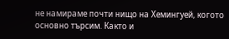не намираме почти нищо на Хемингуей, когото основно търсим. Както и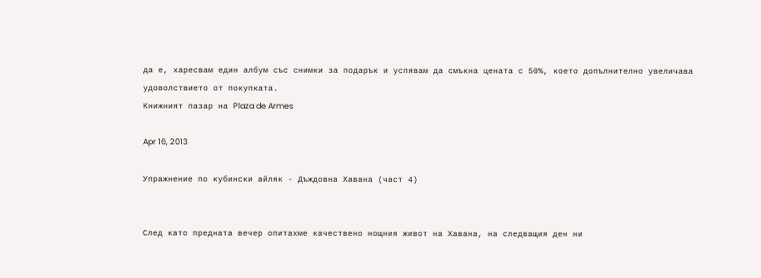да е, харесвам един албум със снимки за подарък и успявам да смъкна цената с 50%, което допълнително увеличава удоволствието от покупката.
Книжният пазар на Plaza de Armes

Apr 16, 2013

Упражнение по кубински айляк - Дъждовна Хавана (част 4)


След като предната вечер опитахме качествено нощния живот на Хавана, на следващия ден ни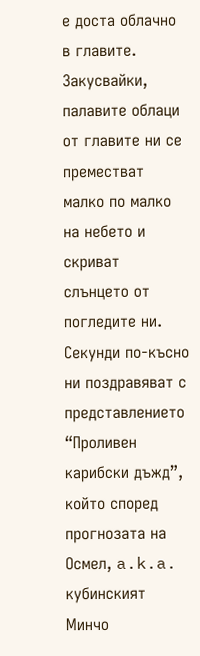е доста облачно в главите. Закусвайки, палавите облаци от главите ни се преместват малко по малко на небето и скриват слънцето от погледите ни. Секунди по-късно ни поздравяват с представлението “Проливен карибски дъжд”, който според прогнозата на Осмел, a.k.a. кубинският Минчо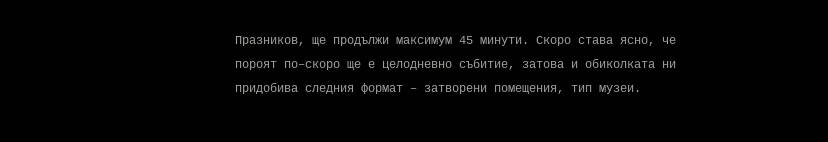Празников, ще продължи максимум 45 минути. Скоро става ясно, че пороят по–скоро ще е целодневно събитие, затова и обиколката ни придобива следния формат – затворени помещения, тип музеи.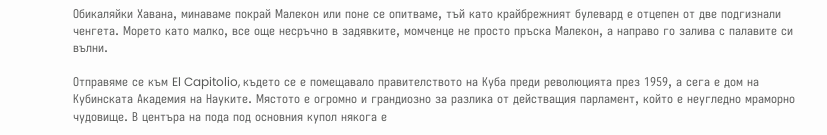Обикаляйки Хавана, минаваме покрай Малекон или поне се опитваме, тъй като крайбрежният булевард е отцепен от две подгизнали ченгета. Морето като малко, все още несръчно в задявките, момченце не просто пръска Малекон, а направо го залива с палавите си вълни.

Отправяме се към El Capitolio, където се е помещавало правителството на Куба преди революцията през 1959, а сега е дом на Кубинската Академия на Науките. Мястото е огромно и грандиозно за разлика от действащия парламент, който е неугледно мраморно чудовище. В центъра на пода под основния купол някога е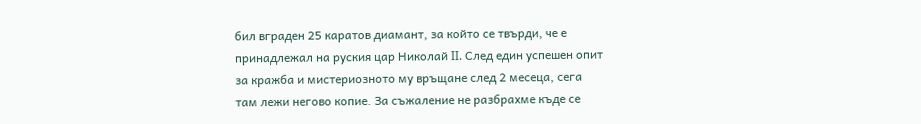бил вграден 25 каратов диамант, за който се твърди, че е принадлежал на руския цар Николай II. След един успешен опит за кражба и мистериозното му връщане след 2 месеца, сега там лежи негово копие. За съжаление не разбрахме къде се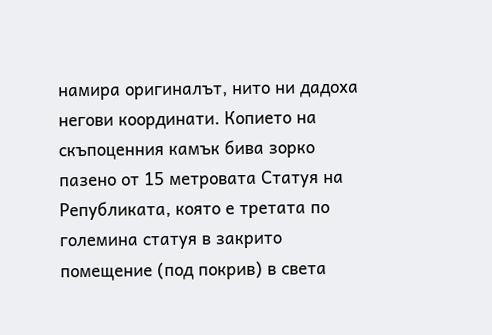намира оригиналът, нито ни дадоха негови координати. Копието на скъпоценния камък бива зорко пазено от 15 метровата Статуя на Републиката, която е третата по големина статуя в закрито помещение (под покрив) в света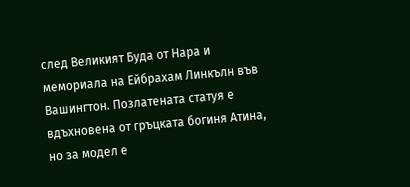след Великият Буда от Нара и мемориала на Ейбрахам Линкълн във Вашингтон. Позлатената статуя е вдъхновена от гръцката богиня Атина, но за модел е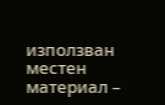използван местен материал –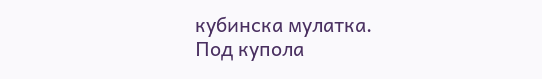кубинска мулатка.
Под купола